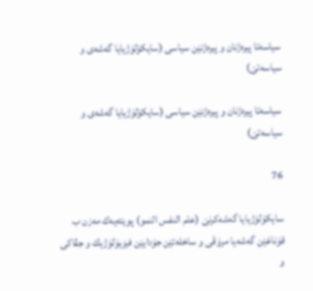سیاسه‌تا پیره‌ژنان و پیره‌ژنێن سیاسى (سایكۆلۆژیایا گه‌شه‌ى و سیاسه‌تێ)

سیاسه‌تا پیره‌ژنان و پیره‌ژنێن سیاسى (سایكۆلۆژیایا گه‌شه‌ى و سیاسه‌تێ)

76

سایكۆلۆژیایا گه‌شه‌كرنێ (علم النفس النمو) پویته‌یه‌ك مه‌زن ب قۆناغێن گه‌شه‌یا مرۆڤى و ساخله‌تێن جۆدایێن فیزیۆلۆژیك و جڤاكى و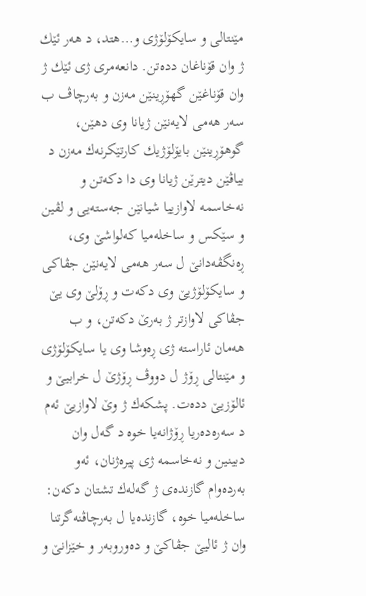مێنتالى و سایكۆلۆژى و…هتد، د هه‌ر ئێك ژ وان قۆناغان دده‌تن. دانعه‌مرى ژى ئێك ژ وان قۆناغێن گهۆڕینێن مه‌زن و به‌رچاڤ ب سه‌ر هه‌مى لایه‌نێن ژیانا وى دهێن، گوهۆڕینێن بایۆلۆژیك كارتێكرنه‌ك مه‌زن د بیاڤێن دیترێن ژیانا وى دا دكه‌تن و نه‌خاسمه‌ لاوازییا شیانێن جه‌سته‌یى و لڤین و سێكس و ساخله‌میا كه‌لواشێ وى، ڕه‌نگڤه‌دانێ ل سه‌ر هه‌مى لایه‌نێن جڤاكى و سایكۆلۆژیێ وى دكه‌ت و ڕۆلێ وى یێ جڤاكى لاوازتر ژ به‌رێ دكه‌تن، و ب هه‌مان ئاراسته‌ ژى ڕه‌وشا وى یا سایكۆلۆژى و مێنتالى ڕۆژ ل دووڤ ڕۆژێ ل خرابیێ و ئالۆزیێ دده‌ت. پشكه‌ك ژ وێ لاوازیێ ئه‌م د سه‌ره‌ده‌ریا ڕۆژانه‌یا خوه‌ د گه‌ل وان دبینین و نه‌خاسمه‌ ژى پیره‌ژنان، ئه‌و به‌رده‌وام گازنده‌ى ژ گه‌له‌ك تشتان دكه‌ن: ساخله‌میا خوه‌، گازنده‌یا ل به‌رچاڤنه‌گرتنا وان ژ ئالیێ جڤاكێ و ده‌وروبه‌ر و خێزانێ و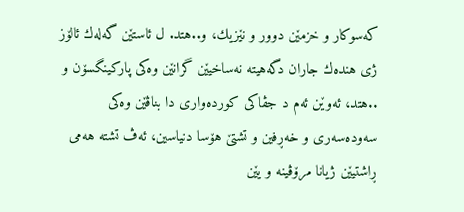كه‌سوكار و خزمێن دوور و نێزیك، و..هتد. ل ئاستێن گه‌له‌ك ئالۆز ژى هنده‌ك جاران دگه‌هیته‌ نه‌ساخیێن گرانێن وه‌كى پاركینگسۆن و ..هتد، ئه‌وێن ئه‌م د جڤاكى كورده‌وارى دا بناڤێن وه‌كى سه‌وده‌سه‌رى و خه‌ڕفین و تشتێ هۆسا دنیاسین، ئه‌ڤ تشته‌ هه‌مى ڕاشتیێن ژیانا مرۆڤینه‌ و یێن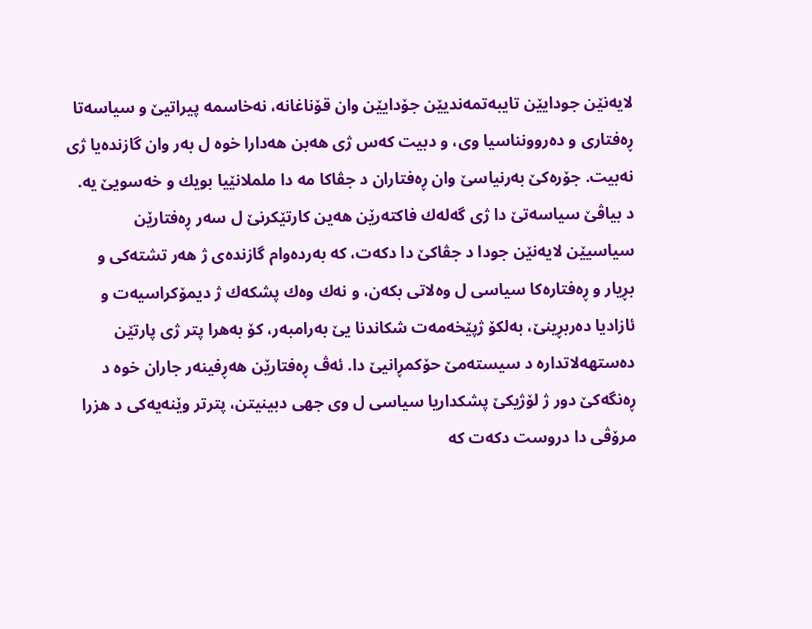لایه‌نێن جودایێن تایبه‌تمه‌ندیێن جۆدایێن وان قۆناغانه‌، نه‌خاسمه‌ پیراتیێ و سیاسه‌تا ڕه‌فتارى و ده‌روونناسیا وى، و دبیت كه‌س ژى هه‌بن هه‌دارا خوه‌ ل به‌ر وان گازنده‌یا ژى نه‌بیت. جۆره‌كێ به‌رنیاسێ وان ڕه‌فتاران د جڤاكا مه‌ دا ململانێیا بویك و خه‌سویێ یه‌.
د بیاڤێ سیاسه‌تێ دا ژى گه‌له‌ك فاكته‌رێن هه‌ین كارتێكرنێ ل سه‌ر ڕه‌فتارێن سیاسیێن لایه‌نێن جودا د جڤاكێ دا دكه‌ت، كه‌ به‌رده‌وام گازنده‌ى ژ هه‌ر تشته‌كى و بڕیار و ڕه‌فتاره‌كا سیاسى ل وه‌لاتى بكه‌ن، و نه‌ك وه‌ك پشكه‌ك ژ دیمۆكراسیه‌ت و ئازادیا ده‌ربڕینێ، به‌لكۆ ژپێخه‌مه‌ت شكاندنا یێ به‌رامبه‌ر، كۆ به‌هرا پتر ژى پارتێن ده‌ستهه‌لاتداره‌ د سیسته‌مێ حۆكمڕانیێ دا. ئه‌ڤ ڕه‌فتارێن هه‌ڕفینه‌ر جاران خوه‌ د ڕه‌نگه‌كێ دور ژ لۆژیكێ پشكداریا سیاسى ل وى جهى دبینیتن، پترتر وێنه‌یه‌كى د هزرا مرۆڤى دا دروست دكه‌ت كه‌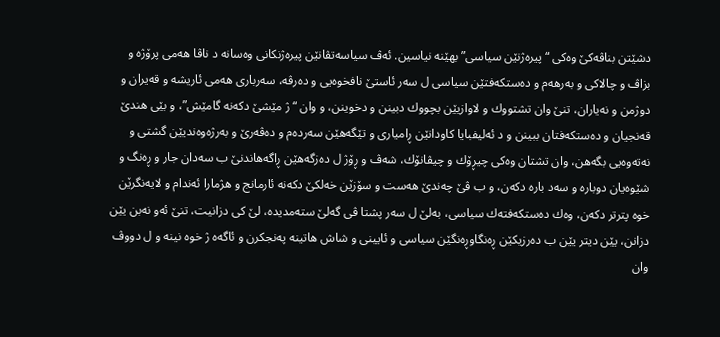دشێتن بناڤه‌كێ وه‌كى “پیره‌ژنێن سیاسى” بهێنه‌ نیاسین. ئه‌ڤ سیاسه‌تڤانێن پیره‌ژنكانى وه‌سانه‌ د ناڤا هه‌مى پرۆژه‌ و بزاڤ و چالاكى و به‌رهه‌م و ده‌ستكه‌فتێن سیاسى ل سه‌ر ئاستێ نافخوه‌یى و ده‌رڤه‌، سه‌ربارى هه‌مى ئاریشه‌ و قه‌یران و دوژمن و نه‌یاران، تنێ وان تشتووك و لاوازیێن بچووك دبینن و دخوینن، و وان “ژ مێشێ دكه‌نه‌ گامێش”، و بێى هندێ قه‌نجیان و ده‌ستكه‌فتان ببینن و د ئه‌لیفبایا كاودانێن ڕامیارى و تێگه‌هێن سه‌رده‌م و ده‌ڤه‌رێ و به‌رژه‌وه‌ندیێن گشتى و نه‌ته‌وه‌یى بگه‌هن، وان تشتان وه‌كى چیڕۆك و چیڤانۆك، شه‌ڤ و ڕۆژ ل ده‌زگه‌هێن ڕاگه‌هاندنێ ب سه‌دان جار و ڕه‌نگ و شێوه‌یان دوباره‌ و سه‌د باره‌ دكه‌ن، و ب ڤێ چه‌ندێ هه‌ست و سۆزێن خه‌لكێ دكه‌نه‌ ئارمانج و هژمارا ئه‌ندام و لایه‌نگرێن خوه‌ پترتر دكه‌ن، وه‌ك ده‌ستكه‌فته‌ك سیاسى، به‌لێ ل سه‌ر پشتا ڤى گه‌لێ سته‌مدیده‌، لێ كى دزانیت، تنێ ئه‌و نه‌بن یێن دزانن، یێن دیتر یێن ب ده‌رزیكێن ڕه‌نگاوڕه‌نگێن سیاسى و ئایینى و شاش هاتینه‌ په‌نجكرن و ئاگه‌ه ژ خوه‌ نینه‌ و ل دووڤ وان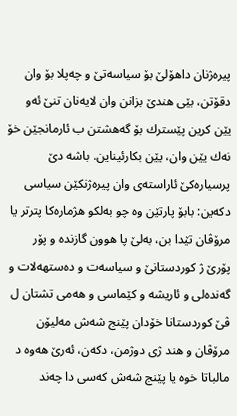پیره‌ژنان داهۆلێ بۆ سیاسه‌تێ و چه‌پلا بۆ وان دقۆتن، بێى هندێ بزانن وان لایه‌نان تنێ ئه‌و یێن كرین پێسترك بۆ گه‌هشتن ب ئارمانجێن خۆ نه‌ك یێن وان، یێن بكارئیناین. باشه‌ دێ پرسیاره‌كێ ئاراسته‌ى وان پیره‌ژنكێن سیاسى دكه‌ین: بابۆ پارتێن وه‌ چو به‌لكو هژماره‌كا پترتر یا مرۆڤان تێدا بن، به‌لێ پا هوون گازنده‌ و پۆر پۆرێ ژ كوردستانێ و سیاسه‌ت و ده‌ستهه‌لات و گه‌نده‌لى و ئاریشه‌ و كێماسى و هه‌مى تشتان ل ڤێ كوردستانا خۆدان پێنج شه‌ش مه‌لیۆن مرۆڤان و هند ژى دوژمن، دكه‌ن، ئه‌رێ هه‌وه‌ د مالباتا خوه‌ یا پێنج شه‌ش كه‌سى دا چه‌ند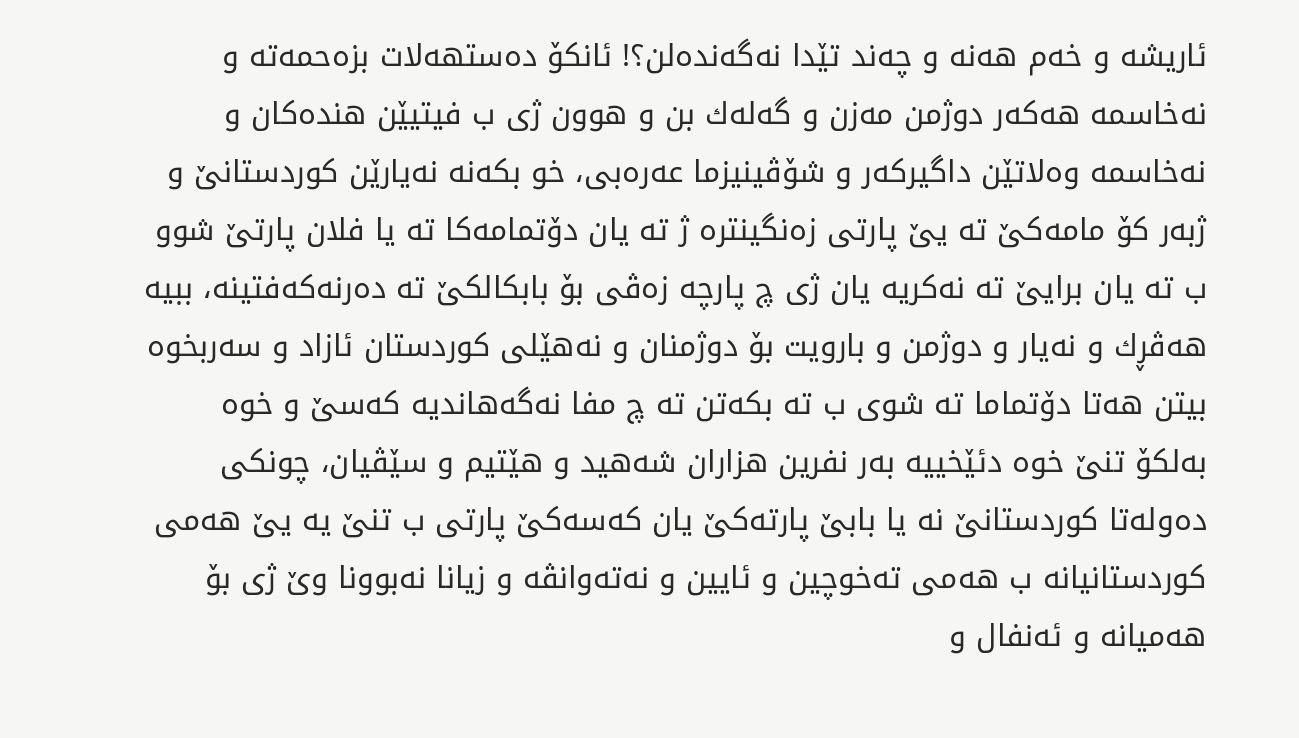ئاریشه‌ و خه‌م هه‌نه‌ و چه‌ند تێدا نه‌گه‌نده‌لن؟! ئانكۆ ده‌ستهه‌لات بزه‌حمه‌ته‌ و نه‌خاسمه‌ هه‌كه‌ر دوژمن مه‌زن و گه‌له‌ك بن و هوون ژى ب فیتیێن هنده‌كان و نه‌خاسمه‌ وه‌لاتێن داگیركه‌ر و شۆڤینیزما عه‌ره‌بى، خو بكه‌نه‌ نه‌یارێن كوردستانێ و ژبه‌ر كۆ مامه‌كێ ته‌ یێ پارتى زه‌نگینتره‌ ژ ته‌ یان دۆتمامه‌كا ته‌ یا فلان پارتێ شوو ب ته‌ یان برایێ ته‌ نه‌كریه‌ یان ژى چ پارچه‌ زه‌ڤى بۆ بابكالكێ ته‌ ده‌رنه‌كه‌فتینه‌، ببیه‌ هه‌ڤڕك و نه‌یار و دوژمن و بارویت بۆ دوژمنان و نه‌هێلى كوردستان ئازاد و سه‌ربخوه‌ بیتن هه‌تا دۆتماما ته‌ شوى ب ته‌ بكه‌تن ته‌ چ مفا نه‌گه‌هاندیه‌ كه‌سێ و خوه‌ به‌لكۆ تنێ خوه‌ دئێخییه‌ به‌ر نفرین هزاران شه‌هید و هێتیم و سێڤیان، چونكى ده‌وله‌تا كوردستانێ نه‌ یا بابێ پارته‌كێ یان كه‌سه‌كێ پارتى ب تنێ یه‌ یێ هه‌مى كوردستانیانه‌ ب هه‌مى ته‌خوچین و ئایین و نه‌ته‌وانڤه‌ و زیانا نه‌بوونا وێ ژى بۆ هه‌میانه‌ و ئه‌نفال و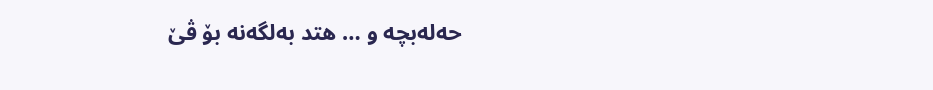حه‌له‌بچه‌ و … هتد به‌لگه‌نه‌ بۆ ڤێ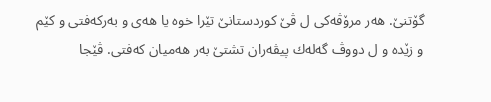گۆتنێ. هه‌ر مرۆڤه‌كى ل ڤێ كوردستانێ تێرا خوه‌ یا هه‌ى و به‌ركه‌فتى و كێم و زێده‌ و ل دووڤ گه‌له‌ك پیڤه‌ران تشتێ به‌ر هه‌میان كه‌فتى. ڤێجا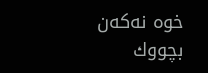خوه‌ نه‌كه‌ن بچووك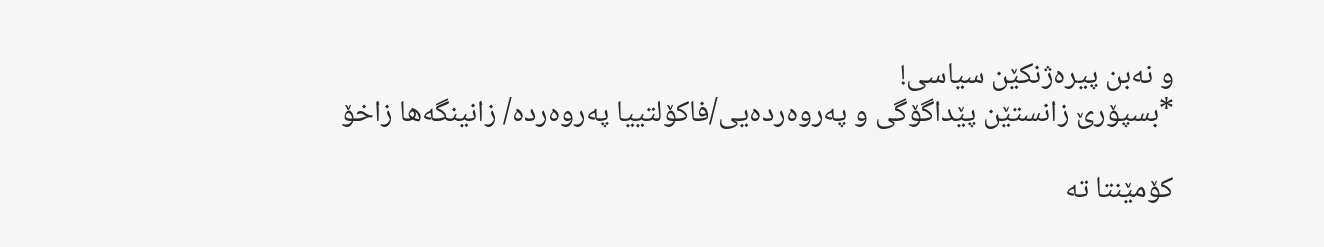و نه‌بن پیره‌ژنكێن سیاسى!
*بسپۆرێ زانستێن پێداگۆگى و په‌روه‌رده‌یى/فاكۆلتییا په‌روه‌رده‌/ زانینگه‌ها زاخۆ

کۆمێنتا تە